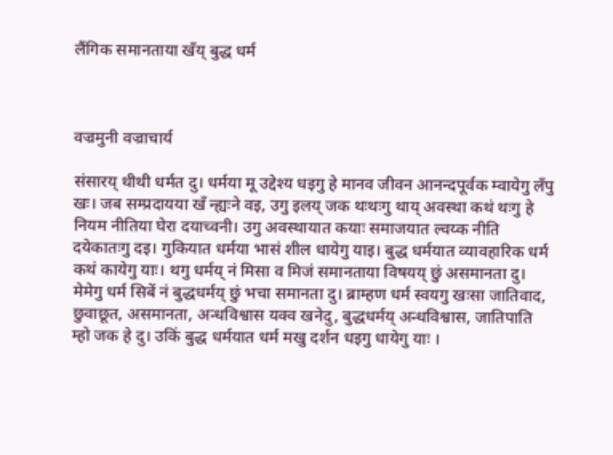लैंगिक समानताया खँय् बुद्ध धर्म



वज्रमुनी वज्राचार्य

संसारय् थीथी धर्मत दु। धर्मया मू उद्देश्य धइगु हे मानव जीवन आनन्दपूर्वक म्वायेगु लँपु खः। जब सम्प्रदायया खँ न्ह्यःने वइ, उगु इलय् जक थःथःगु थाय् अवस्था कथं थःगु हे नियम नीतिया घेरा दयाच्वनी। उगु अवस्थायात कयाः समाजयात ल्वय्क नीति दयेकातःगु दइ। गुकियात धर्मया भासं शील धायेगु याइ। बुद्ध धर्मयात व्यावहारिक धर्म कथं कायेगु याः। थगु धर्मय् नं मिसा व मिजं समानताया विषयय् छुं असमानता दु। मेमेगु धर्म सिबें नं बुद्धधर्मय् छुं भचा समानता दु। ब्राम्हण धर्म स्वयगु खःसा जातिवाद, छुवाछूत, असमानता, अन्धविश्वास यक्व खनेदु, बुद्धधर्मय् अन्धविश्वास, जातिपाति म्हो जक हे दु। उकिं बुद्ध धर्मयात धर्म मखु दर्शन धइगु धायेगु याः ।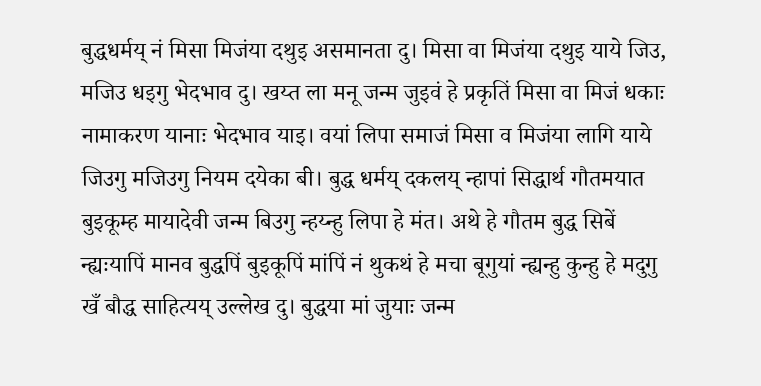बुद्धधर्मय् नं मिसा मिजंया दथुइ असमानता दु। मिसा वा मिजंया दथुइ याये जिउ, मजिउ धइगु भेदभाव दु। खय्त ला मनू जन्म जुइवं हे प्रकृतिं मिसा वा मिजं धकाः नामाकरण यानाः भेदभाव याइ। वयां लिपा समाजं मिसा व मिजंया लागि याये जिउगु मजिउगु नियम दयेका बी। बुद्ध धर्मय् दकलय् न्हापां सिद्धार्थ गौतमयात बुइकूम्ह मायादेवी जन्म बिउगु न्हय्न्हु लिपा हे मंत। अथे हे गौतम बुद्ध सिबें न्ह्यःयापिं मानव बुद्धपिं बुइकूपिं मांपिं नं थुकथं हे मचा बूगुयां न्ह्यन्हु कुन्हु हे मदुगु खँ बौद्ध साहित्यय् उल्लेख दु। बुद्धया मां जुयाः जन्म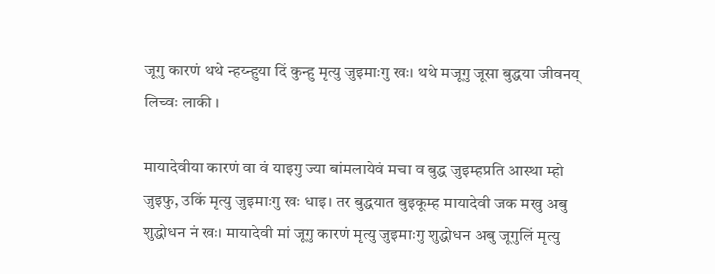जूगु कारणं थथे न्हय्न्हुया दिं कुन्हु मृत्यु जुइमाःगु खः। थथे मजूगु जूसा बुद्धया जीवनय् लिच्वः लाकी ।

मायादेवीया कारणं वा वं याइगु ज्या बांमलायेवं मचा व बुद्ध जुइम्हप्रति आस्था म्हो जुइफु, उकिं मृत्यु जुइमाःगु खः धाइ। तर बुद्धयात बुइकूम्ह मायादेवी जक मखु अबु शुद्धोधन नं खः। मायादेवी मां जूगु कारणं मृत्यु जुइमाःगु शुद्धोधन अबु जूगुलिं मृत्यु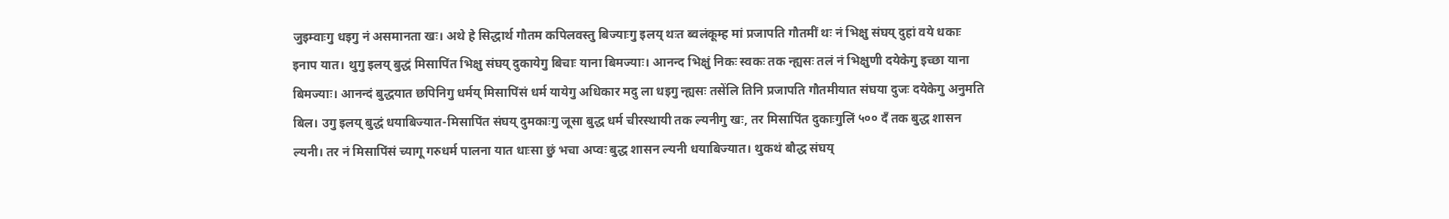जुइम्वाःगु धइगु नं असमानता खः। अथे हे सिद्धार्थ गौतम कपिलवस्तु बिज्याःगु इलय् थःत ब्वलंकूम्ह मां प्रजापति गौतमीं थः नं भिक्षु संघय् दुहां वये धकाः इनाप यात। थुगु इलय् बुद्धं मिसापिंत भिक्षु संघय् दुकायेगु बिचाः याना बिमज्याः। आनन्द भिक्षुं निकः स्वकः तक न्ह्यसः तलं नं भिक्षुणी दयेकेगु इच्छा याना बिमज्याः। आनन्दं बुद्धयात छपिनिगु धर्मय् मिसापिंसं धर्म यायेगु अधिकार मदु ला धइगु न्ह्यसः तसेंलि तिनि प्रजापति गौतमीयात संघया दुजः दयेकेगु अनुमति बिल। उगु इलय् बुद्धं धयाबिज्यात-मिसापिंत संघय् दुमकाःगु जूसा बुद्ध धर्म चीरस्थायी तक ल्यनीगु खः, तर मिसापिंत दुकाःगुलिं ५०० दँ तक बुद्ध शासन ल्यनी। तर नं मिसापिंसं च्यागू गरुधर्म पालना यात धाःसा छुं भचा अप्वः बुद्ध शासन ल्यनी धयाबिज्यात। थुकथं बौद्ध संघय्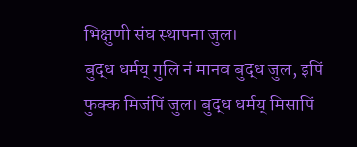भिक्षुणी संघ स्थापना जुल।
बुद्ध धर्मय् गुलि नं मानव बुद्ध जुल, इपिं फुक्क मिजंपिं जुल। बुद्ध धर्मय् मिसापिं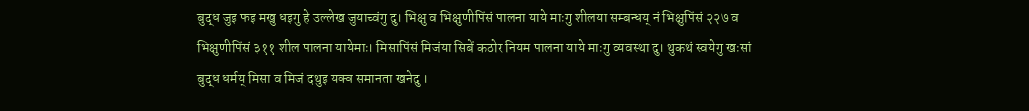बुद्ध जुइ फइ मखु धइगु हे उल्लेख जुयाच्वंगु दु। भिक्षु व भिक्षुणीपिंसं पालना याये माःगु शीलया सम्बन्धय् नं भिक्षुपिंसं २२७ व भिक्षुणीपिंसं ३११ शील पालना यायेमाः। मिसापिंसं मिजंया सिबें कठोर नियम पालना याये माःगु व्यवस्था दु। थुकथं स्वयेगु खःसां बुद्ध धर्मय् मिसा व मिजं दथुइ यक्व समानता खनेदु ।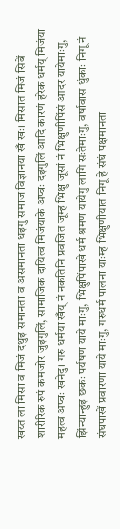खय्त ला मिसा व मिजं दथुइ समानता व असमानता धइगु समाज विज्ञानया खँ खः। मिसात मिजं सिबें शारीरिक रुपं कमजोर जुइगुलिं, सामाजिक दायित्व मिजंयाके अप्वः दइगुलिं आदि कारणं हरेक धर्मय् मिजंया महत्व अप्वः खनेदु। गरु धर्मया खँय् नं नकतिनि प्रवजित जूम्ह भिक्षु जूसां नं भिक्षुणीपिंसं आदर यायेमाःगु, झिंन्यान्हुइ छकः पर्यषण याये माःगु, भिक्षुपिंपाखे धर्म श्रमण यायेगु लागि सःतेमाःगु, वर्षावास धुंकाः निगू नं संघपाखें प्रवारणा याये माःगु, गरुधर्म पालना याःम्ह भिक्षुणीयात निगू हे संघं पक्षमानता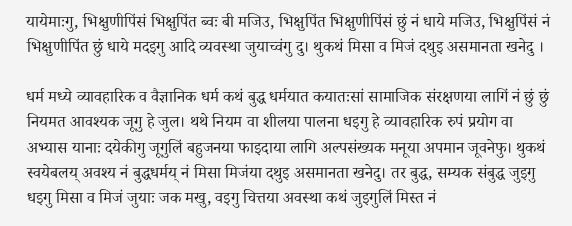यायेमाःगु, भिक्षुणीपिंसं भिक्षुपिंत ब्वः बी मजिउ, भिक्षुपिंत भिक्षुणीपिंसं छुं नं धाये मजिउ, भिक्षुपिंसं नं भिक्षुणीपिंत छुं धाये मदइगु आदि व्यवस्था जुयाच्वंगु दु। थुकथं मिसा व मिजं दथुइ असमानता खनेदु ।

धर्म मध्ये व्यावहारिक व वैज्ञानिक धर्म कथं बुद्ध धर्मयात कयातःसां सामाजिक संरक्षणया लागिं नं छुं छुं नियमत आवश्यक जूगु हे जुल। थथे नियम वा शीलया पालना धइगु हे व्यावहारिक रुपं प्रयोग वा अभ्यास यानाः दयेकीगु जूगुलिं बहुजनया फाइदाया लागि अल्पसंख्यक मनूया अपमान जूवनेफु। थुकथं स्वयेबलय् अवश्य नं बुद्धधर्मय् नं मिसा मिजंया दथुइ असमानता खनेदु। तर बुद्ध, सम्यक संबुद्ध जुइगु धइगु मिसा व मिजं जुयाः जक मखु, वइगु चित्तया अवस्था कथं जुइगुलिं मिस्त नं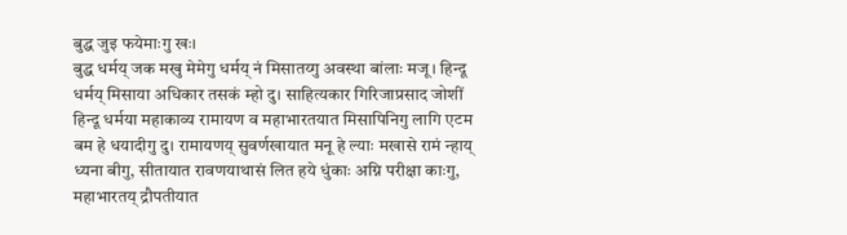बुद्ध जुइ फयेमाःगु खः।
बुद्ध धर्मय् जक मखु मेमेगु धर्मय् नं मिसातय्गु अवस्था बांलाः मजू। हिन्दू धर्मय् मिसाया अधिकार तसकं म्हो दु। साहित्यकार गिरिजाप्रसाद जोशीं हिन्दू धर्मया महाकाव्य रामायण व महाभारतयात मिसापिनिगु लागि एटम बम हे धयादीगु दु। रामायणय् सुवर्णखायात मनू हे ल्याः मखासे रामं न्हाय् ध्यना बीगु, सीतायात रावणयाथासं लित हये धुंकाः अग्नि परीक्षा काःगु, महाभारतय् द्रौपतीयात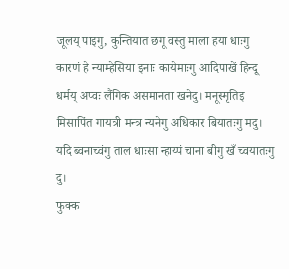जूलय् पाइगु, कुन्तियात छगू वस्तु माला हया धाःगु कारणं हे न्याम्हेसिया इनाः कायेमाःगु आदिपाखें हिन्दू धर्मय् अप्वः लैंगिक असमानता खनेदु। मनूस्मृतिइ मिसापिंत गायत्री मन्त्र न्यनेगु अधिकार बियातःगु मदु। यदि ब्वनाच्वंगु ताल धाःसा न्हाय्पं चाना बीगु खँ च्वयातःगु दु।
फुक्क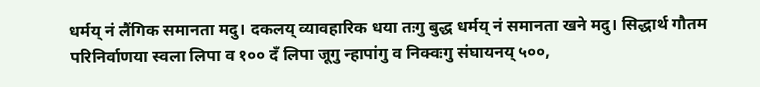धर्मय् नं लैंगिक समानता मदु। दकलय् व्यावहारिक धया तःगु बुद्ध धर्मय् नं समानता खने मदु। सिद्धार्थ गौतम परिनिर्वाणया स्वला लिपा व १०० दँ लिपा जूगु न्हापांगु व निक्वःगु संघायनय् ५००,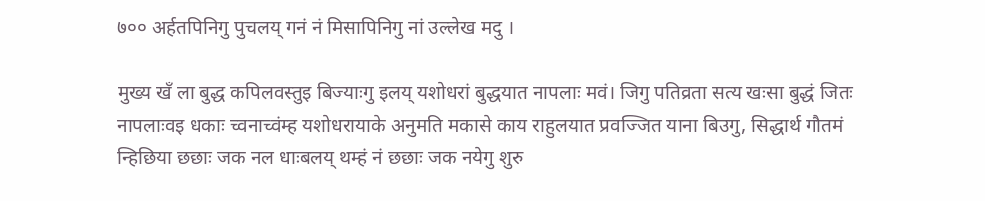७०० अर्हतपिनिगु पुचलय् गनं नं मिसापिनिगु नां उल्लेख मदु ।

मुख्य खँ ला बुद्ध कपिलवस्तुइ बिज्याःगु इलय् यशोधरां बुद्धयात नापलाः मवं। जिगु पतिव्रता सत्य खःसा बुद्धं जितः नापलाःवइ धकाः च्वनाच्वंम्ह यशोधरायाके अनुमति मकासे काय राहुलयात प्रवज्जित याना बिउगु, सिद्धार्थ गौतमं न्हिछिया छछाः जक नल धाःबलय् थम्हं नं छछाः जक नयेगु शुरु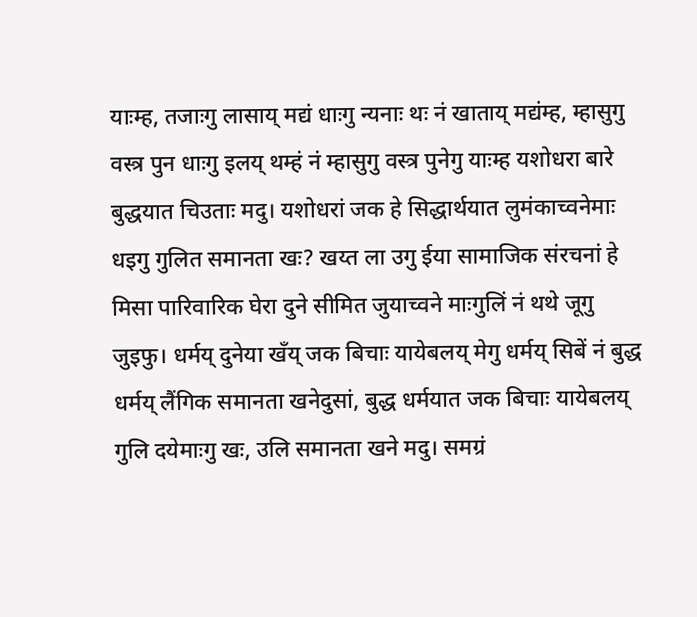याःम्ह, तजाःगु लासाय् मद्यं धाःगु न्यनाः थः नं खाताय् मद्यंम्ह, म्हासुगु वस्त्र पुन धाःगु इलय् थम्हं नं म्हासुगु वस्त्र पुनेगु याःम्ह यशोधरा बारे बुद्धयात चिउताः मदु। यशोधरां जक हे सिद्धार्थयात लुमंकाच्वनेमाः धइगु गुलित समानता खः? खय्त ला उगु ईया सामाजिक संरचनां हे मिसा पारिवारिक घेरा दुने सीमित जुयाच्वने माःगुलिं नं थथे जूगु जुइफु। धर्मय् दुनेया खँय् जक बिचाः यायेबलय् मेगु धर्मय् सिबें नं बुद्ध धर्मय् लैंगिक समानता खनेदुसां, बुद्ध धर्मयात जक बिचाः यायेबलय् गुलि दयेमाःगु खः, उलि समानता खने मदु। समग्रं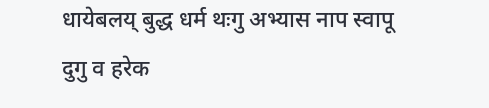धायेबलय् बुद्ध धर्म थःगु अभ्यास नाप स्वापू दुगु व हरेक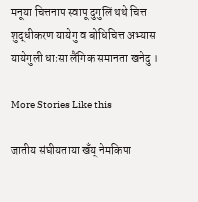मनूया चित्तनाप स्वापू दुगुलिं थथे चित्त शुद्धीकरण यायेगु व बोधिचित्त अभ्यास यायेगुली धाःसा लैंगिक समानता खनेदु ।

More Stories Like this

जातीय संघीयताया खँय् नेमकिपा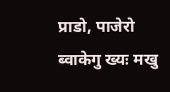प्राडो, पाजेरो ब्वाकेगु ख्यः मखु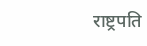राष्ट्रपति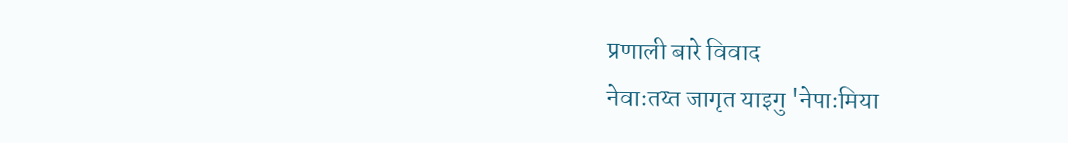प्रणाली बारे विवाद
नेवाःतय्त जागृत याइगु 'नेपाःमिया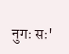नुगः सः'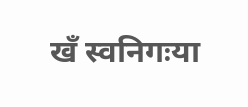खँ स्वनिगःया